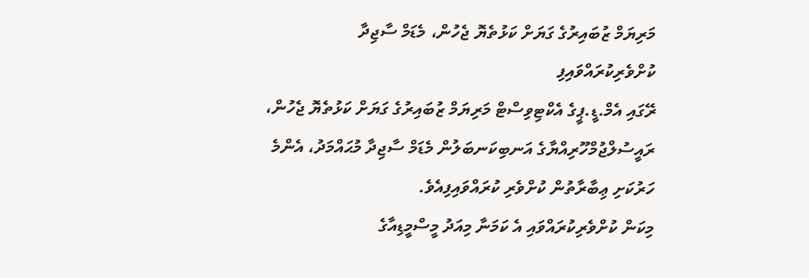މަރިޔަމް ޒުބައިރުގެ ގަޔަށް ކަޅުތެޔޮ ޖެހުން، މެޑަމް ސާޖިދާ ކުށްވެރިކުރައްވައިފި
ރޭގައި އެމް.ޑީ.ޕީގެ އެކްޓިވިސްޓް މަރިޔަމް ޒުބައިރުގެ ގަޔަށް ކަޅުތެޔޮ ޖެހުން، ރައީސުލްޖުމްހޫރިއްޔާގެ އަނބިކަނބަލުން މެޑަމް ސާޖިދާ މުޙައްމަދު، އެންމެ ހަރުކަށި ޢިބާރާތުން ކުށްވެރި ކުރައްވައިފިއެވެ.
މިކަން ކުށްވެރިކުރައްވައި އެ ކަމަނާ މިއަދު މީސްމީޑިއާގެ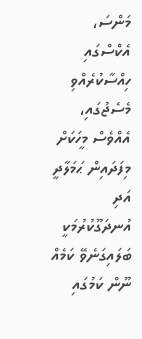މަންސަ، އެކްސްގައި ހިއްސާކުރެއްވި މެސެޖުގައި، އެއްވެސް މީހަކަށް މިފަދައިން ޙަމަލާދީ އަދި އުނދަގޫކުރުމަކީ ބަލައިގަނެވޭ ކަމެއް ނޫން ކަމުގައި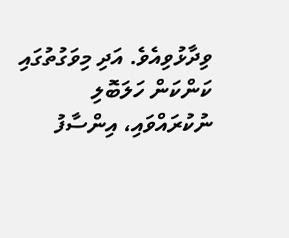ވިދާޅުވިއެވެ. އަދި މިވަގުތުގައި ކަންކަން ހަލަބޮލި ނުކުރައްވައި، އިންސާފު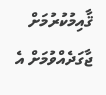ޤާއިމުކުރުމަށް ޖާގަދެއްވުމަށް އެ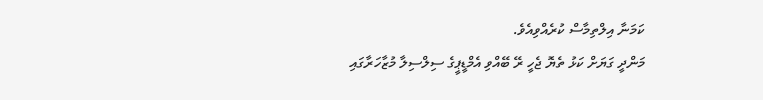ކަމަނާ އިލްތިމާސް ކުރެއްވިއެވެ.
މަންދީ ގަޔަށް ކަޅު ތެޔޮ ޖެހީ ރޭ ބޭއްވި އެމްޑީޕީގެ ސިލްސިލާ މުޒާހަރާގައި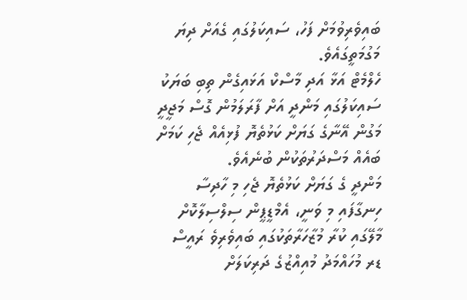ބައިވެރިވުމަށް ފަހު، ސައިކަލުގައި ގެއަށް ދިޔަ މަގުމަތީގައެވެ.
ހެލްމެޓް އަޅާ އަދި މާސްކް އަޅައިގެން ތިބި ބަޔަކު ސައިކަލުގައި މަންދީ އަށް ފާރަލަމުން ގޮސް މަޖީދީ މަގުން އޭނާގެ ގަޔަށް ކަޅުތެޔޮ ފުޅިއެއް ޖެހި ކަމަށް ބައެއް މަސްދަރުތަކުން ބުނެއެވެ.
މަންދީ ގެ ގަޔަށް ކަޅުތެޔޮ ޖެހި މި ހާދިސާ ހިނގާފައި މި ވަނީ، އެމްޑީޕީން ސިލްސިލާކޮށް މާލޭގައި ކުރާ މުޒާހަރާތަކުގައި ބައިވެރިވެ ރައީސް ޑރ މުހައްމަދު މުއިއްޒުގެ ދަރިކަލަށް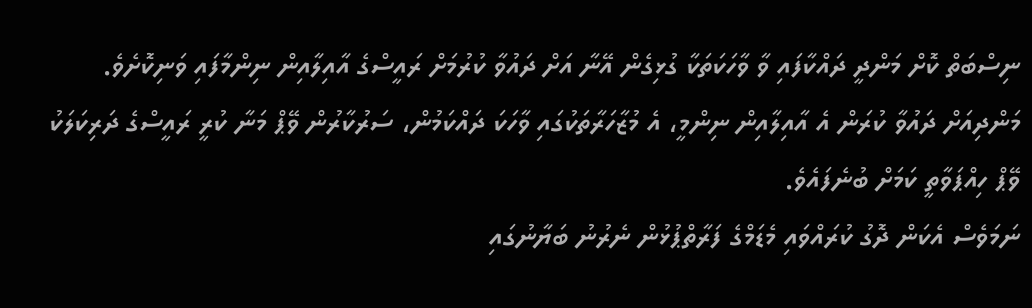ނިސްބަތް ކޮށް މަންދީ ދައްކާފައި ވާ ވާހަކަތަކާ ގުޅިގެން އޭނާ އަށް ދައުވާ ކުރުމަށް ރައީސްގެ އާއިލާއިން ނިންމާފައި ވަނިކޮށެވެ.
މަންދިއަށް ދައުވާ ކުރަން އެ އާއިލާއިން ނިންމީ، އެ މުޒާހަރާތަކުގައި ވާހަކަ ދައްކަމުން، ސަރުކާރުން ވޭޕް މަނާ ކުރީ ރައީސްގެ ދަރިކަލަކު ވޭޕް ހިއްޕަވާތީ ކަމަށް ބުނެފައެވެ.
ނަމަވެސް އެކަން ދޮގު ކުރައްވައި މެޑަމްގެ ފަރާތްޕުޅުން ނެރުނު ބަޔާނުގައި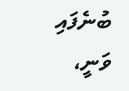ބުނެފައި ވަނީ،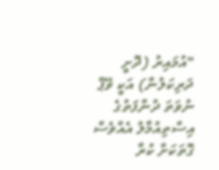"އުމައިރު (ދޮށީ ދަރިކަލުން) އަކީ ވޭޕް ނުވަތަ ދުންފަތުގެ އިސްތިއުމާލު އެއްވެސް ގޮތަކަށް ކުރާ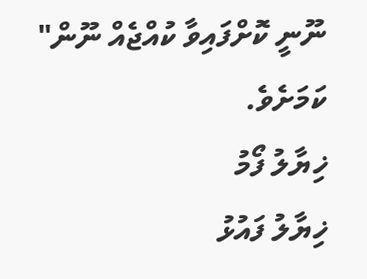ނޫނީ ކޮށްފައިވާ ކުއްޖެއް ނޫން" ކަމަށެވެ.
ޚިޔާލު ފޯމު
ޚިޔާލު ފައުޅު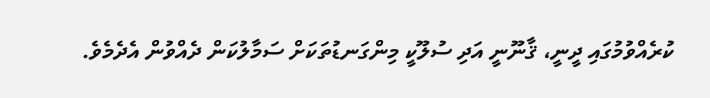ކުރެއްވުމުގައި ދީނީ، ޤާނޫނީ އަދި ސުލޫކީ މިންގަނޑުތަކަށް ސަމާލުކަން ދެއްވުން އެދެމެވެ.